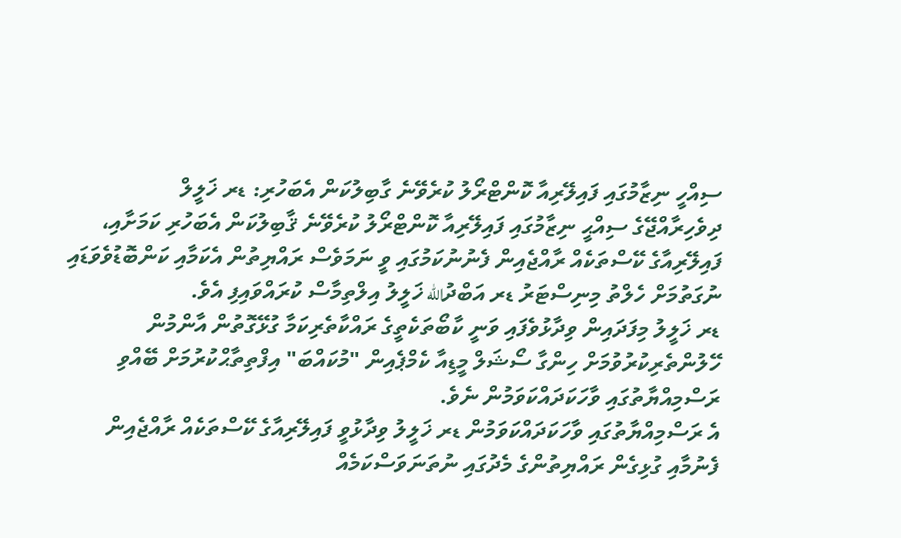ސިއްހީ ނިޒާމުގައި ފައިލޭރިއާ ކޮންޓްރޯލު ކުރެވޭނެ ގާބިލުކަން އެބަހުރި: ޑރ ޚަލީލް
ދިވެހިރާއްޖޭގެ ސިއްޙީ ނިޒާމުގައި ފައިލޭރިއާ ކޮންޓްރޯލު ކުރެވޭނެ ޤާބިލުކަން އެބަހުރި ކަމަށާއި، ފައިލޭރިއާގެ ކޭސްތަކެއް ރާއްޖެއިން ފެނުނުކަމުގައި ވީ ނަމަވެސް ރައްޔިތުން އެކަމާއި ކަންބޮޑުވެވަޑައި ނުގަތުމަށް ހެލްތު މިނިސްޓަރު ޑރ އަބްދުالله ޚަލީލު އިލްތިމާސް ކުރައްވައިފި އެވެ.
ޑރ ޚަލީލު މިފަދައިން ވިދާޅުވެފައި ވަނީ ކާބޯތަކެތީގެ ރައްކާތެރިކަމާ ގުޅޭގޮތުން އާންމުން ހޭލުންތެރިކުރުވުމަށް ހިންގާ ސޯޝަލް މީޑިއާ ކެމްޕެއިން "މުކައްބަ" އިފްތިތާޙްކުރުމަށް ބޭއްވި ރަސްމިއްޔާތުގައި ވާހަކަދައްކަވަމުން ނެވެ.
އެ ރަސްމިއްޔާތުގައި ވާހަކަދައްކަވަމުން ޑރ ޚަލީލު ވިދާޅުވީ ފައިލޭރިއާގެ ކޭސްތަކެއް ރާއްޖެއިން ފެނުމާއި ގުޅިގެން ރައްޔިތުންގެ މެދުގައި ނުތަނަވަސްކަމެއް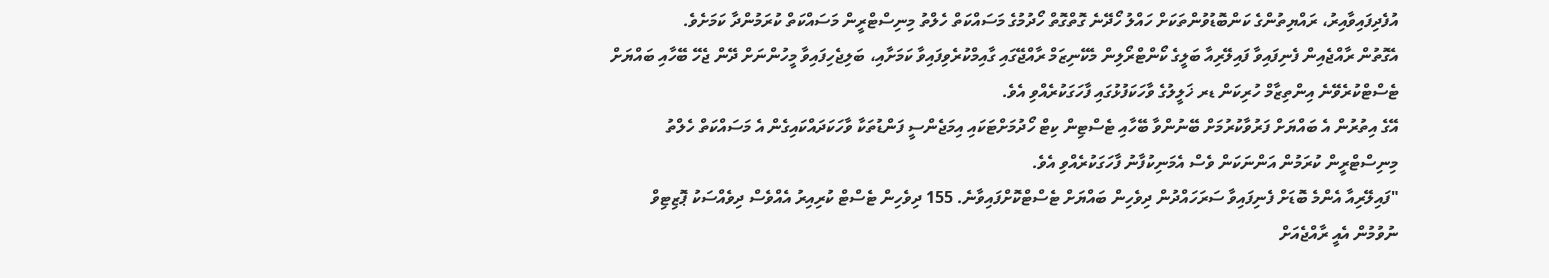އުފެދިފައިވާއިރު، ރައްޔިތުންގެ ކަންބޮޑުވުންތަކަށް ހައްލު ހޯދޭނެ ގޮތްގޮތް ހޯދުމުގެ މަސައްކަތް ހެލްތު މިނިސްޓްރީން މަސައްކަތް ކުރަމުންދާ ކަމަށެވެ.
އެގޮތުން ރާއްޖެއިން ފެނިފައިވާ ފައިލޭރިއާ ބަލީގެ ކޯންޓްރޯލިން މެކޭނިޒަމް ރާއްޖޭގައި ގާއިމްކުރެވިފައިވާ ކަމަށާއި، ބަލިޖެހިފައިވާ މީހުންނަށް ދޭން ޖެހޭ ބޭހާއި ބައްޔަށް ޓެސްޓްކުރެވޭނެ އިންތިޒާމް ހުރިކަން ޑރ ޚަލީލުގެ ވާހަކަފުޅުގައި ފާހަގަކުރެއްވި އެވެ.
އޭގެ އިތުރުން އެ ބައްޔަށް ފަރުވާކުރުމަށް ބޭނުންވާ ބޭހާއި ޓެސްޓިން ކިޓް ހޯދުމަށްޓަކައި އިމަޖެންސީ ފަންޑުތަކާ ވާހަކަދައްކައިގެން އެ މަސައްކަތް ހެލްތު މިނިސްޓްރީން ކުރަމުން އަންނަކަން ވެސް އެމަނިކުފާނު ފާހަގަކުރެއްވި އެވެ.
"ފައިލޭރިއާ އެންމެ ބޮޑަށް ފެނިފައިވާ ސަރަހައްދުން ދިވެހިން ބައްޔަށް ޓެސްޓްކޮށްފައިވާނެ. 155 ދިވެހިން ޓެސްޓް ކުރިއިރު އެއްވެސް ދިވެއްސަކު ޕޮޒިޓިވް ނުވުމުން އެއީ ރާއްޖެއަށް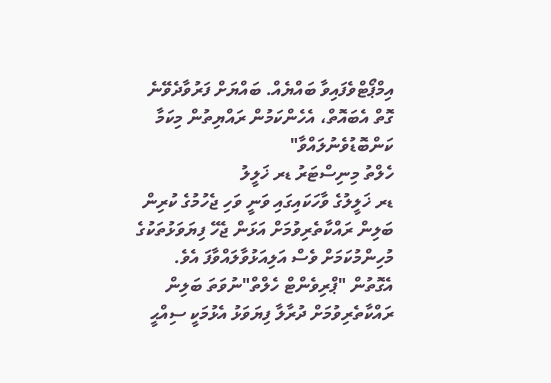އިމްޕޯޓްވެފައިވާ ބައްޔެއް. ބައްޔަށް ފަރުވާދެވޭނެ ގޮތް އެބައޮތް، އެހެންކަމުން ރައްޔިތުން މިކަމާ ކަންބޮޑުވެނުލައްވާ"
ހެލްތު މިނިސްޓަރު ޑރ ޚަލީލު
ޑރ ޚަލީލުގެ ވާހަކައިގައި ވަނީ ވަހި ޖެހުމުގެ ކުރިން ބަލިން ރައްކާތެރިވުމަށް އަޅަން ޖެހޭ ފިޔަވަޅުތަކުގެ މުހިންމުކަމަށް ވެސް އަލިއަޅުވާލައްވާފަ އެވެ.
އެގޮތުން "ޕްރިވެންޓް ހެލްތް"ނުވަތަ ބަލިން ރައްކާތެރިވުމަށް ދުރާލާ ފިޔަވަޅު އެޅުމަކީ ސިއްޙީ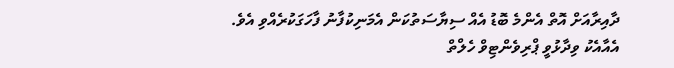ދާއިރާއަށް އޮތް އެންމެ ބޮޑު އެއް ސިޔާސަތުކަން އެމަނިކުފާނު ފާހަގަކުރެއްވި އެވެ.
އެއާއެކު ވިދާޅުވީ ޕްރިވެންޓިވް ހެލްތް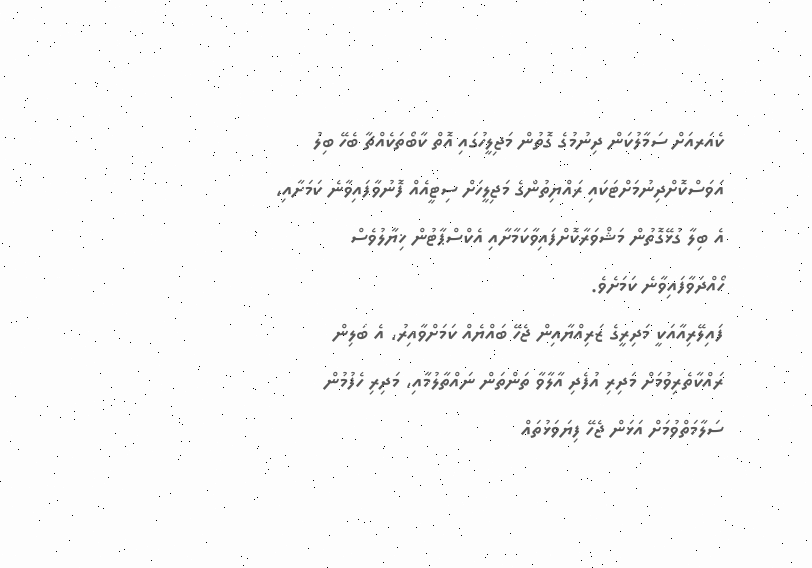ކެއަރއަށް ސަމާލުކަން ދިނުމުގެ ގޮތުން މަޖިލީހުގައި އޮތް ކާބޯތަކެއްޗާ ބެހޭ ބިލު އަވަސްކޮށްދިނުމަށްޓަކައި ރައްޔިތުންގެ މަޖިލީހަށް ސިޓީއެއް ފޮނުވާފައިވާނެ ކަމަށާއި، އެ ބިލާ ގުޅޭގޮތުން މަޝްވަރާކޮށްފައިވާކަމާށާއި އެކްސްޕާޓުން ޚިޔާލުވެސް ހޯއްދަވާފައިވާނެ ކަމަށެވެ.
ފައިލޭރިއާއަކީ މަދިރީގެ ޒަރިއްޔާއިން ޖެހޭ ބައްޔެއް ކަމަށްވާއިރު، އެ ބަލިން ރައްކާތެރިވުމަށް މަދިރި އުފެދި އާލާވާ ތަންތަން ނައްތާލުމާއި، މަދިރި ހެފުމުން ސަލާމަތްވުމަށް އަޅަން ޖެހޭ ފިޔަވަޅުތައް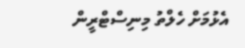އެޅުމަށް ހެލްތު މިނިސްޓްރީން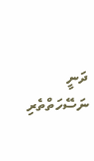ދަނީ ނަސޭހަތްތެރި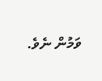ވަމުން ނެވެ.